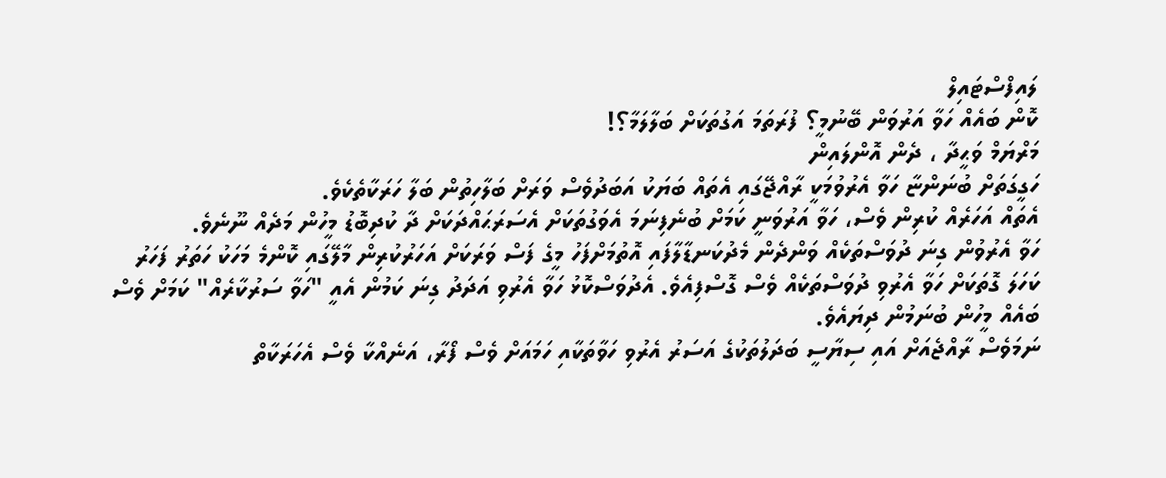ލައިފްސްޓައިލް
ކޮން ބައެއް ހަވާ އަރުވަން ބޭނުމީ؟ ފުރަތަމަ އަގުތަކަށް ބަލާލަމާ؟!
މަރްޔަމް ވަޙީދާ ، ދެން އޮންލައިން
ހަގީގަތަށް ބުނަންޏާ ހަވާ އެރުވުމަކީ ރާއްޖޭގައި އެތައް ބަޔަކު އަބަދުވެސް ވަރަށް ބަލާހިތުން ބަލާ ހަރަކާތެކެވެ.
އެތައް އަހަރެއް ކުރިން ވެސް، ހަވާ އަރުވަނީ ކަމަށް ބުނެފިނަމަ އެވަގުތަކަށް އެސަރަޙައްދަކަށް ދާ ކުދިބޮޑު މީހުން މަދެއް ނޫނެވެ.
ހަވާ އެރުވުން ގިނަ ދުވަސްތަކެއް ވަންދެން މެދުކަނޑާލާފައި އޮތުމަށްފަހު މީގެ ފަސް ވަރަކަށް އަހަރުކުރިން މާލޭގައި ކޮންމެ މަހަކު ހަތަރު ފަހަރު ކަހަލަ ގޮތަކަށް ހަވާ އެރުވި ދުވަސްތަކެއް ވެސް ގޮސްފިއެވެ. އެދުވަސްކޮޅު ހަވާ އެރުވި އަދަދު ގިނަ ކަމުން އެއީ "ހަވާ ސަރުކާރެއް" ކަމަށް ވެސް ބައެއް މީހުން ބުނަމުން ދިޔައެވެ.
ނަމަވެސް ރާއްޖެއަށް އައި ސިޔާސީ ބަދަލުތަކުގެ އަސަރު އެރުވި ހަވާތަކާއި ހަމައަށް ވެސް ފޯރާ، އަނެއްކާ ވެސް އެހަރަކާތް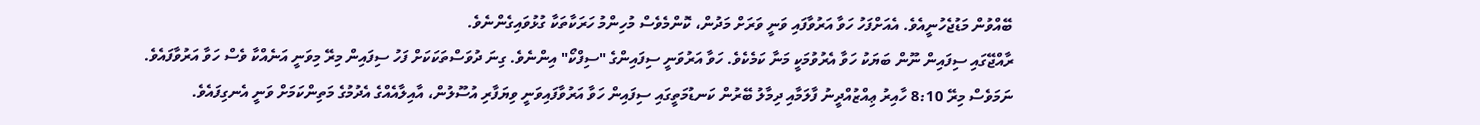ބޭއްވުން މަޑުޖެހުނީއެވެ. އެއަށްފަހު ހަވާ އަރުވާފައި ވަނީ ވަރަށް މަދުން، ކޮންމެވެސް މުހިންމު ހަރަކާތަކާ ގުޅުވައިގެންނެވެ.
ރާއްޖޭގައި ސިފައިން ނޫން ބަޔަކު ހަވާ އެރުވުމަކީ މަނާ ކަމެކެވެ. ހަވާ އަރުވަނީ ސިފައިންގެ "ސިފްކޯ" އިންނެވެ. ގިނަ ދުވަސްތަކަކަށް ފަހު ސިފައިން މިރޭ މިވަނީ އަނެއްކާ ވެސް ހަވާ އަރުވާފައެވެ.
ނަމަވެސް މިރޭ 8:10 ހާއިރު ޢިއްޒުއްދީނު ފާލަމާއި ދިމާލު ބޭރުން ކަނޑުމަތީގައި ސިފައިން ހަވާ އަރުވާފައިވަނީ ވިޔަފާރި އުސޫލުން، އާއިލާއެއްގެ އެދުމުގެ މަތިންކަމަށް ވަނީ އެނގިފައެވެ.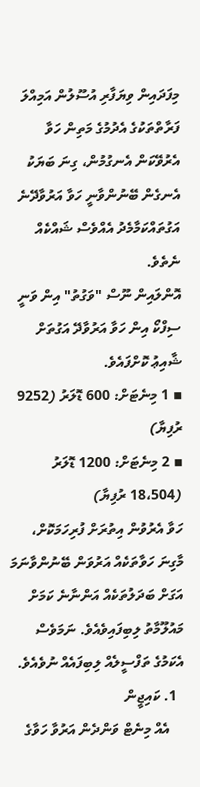މިފަދައިން ވިޔަފާރި އުސޫލުން އަމިއްލަ ފަރާތްތަކުގެ އެދުމުގެ މަތިން ހަވާ އެރުވޭކަން އެނގުމުން، ގިނަ ބަޔަކު އެނގެން ބޭނުންވާނީ ހަވާ އަރުވާދޭނެ އަގުތައްކަމާމެދު އެއްވެސް ޝައްކެއް ނެތެވެ.
އޮންލައިން ނޫސް "ވަގުތު" އިން ވަނީ ސިފްކޯ އިން ހަވާ އަރުވާދޭ އަގުތަށް ޝާއިޢު ކޮށްފައެވެ.
▪ 1 މިނެޓަށް: 600 ޑޮލަރު (9252 ރުފިޔާ)
▪ 2 މިނެޓަށް: 1200 ޑޮލަރު (18،504 ރުފިޔާ)
ހަވާ އެރުވުން އިތުރަށް ފުރިހަމަކޮށް، މާގިނަ ހަވާތަކެއް އަރުވަން ބޭނުންވާނަމަ އަގަށް ބަދަލުތަކެއް އަންނާނެ ކަމަށް މައުލޫމާތު ލިބިފައިވެއެވެ. ނަމަވެސް އެކަމުގެ ތަފްސީލެއް ލިބިފައެއް ނުވެއެވެ.
  1. ކައިޖީން
    އެއް މިނެޓް ވަންދެން އަރުވާ ހަވާގެ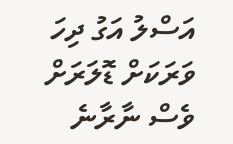އަސްލު އަގު ދިހަ ވަރަކަށް ޑޮލަރަށް ވެސް ނާރާނެ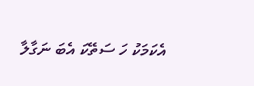އެކަމަކު ހަ ސަތޭކަ އެބަ ނަގާލާ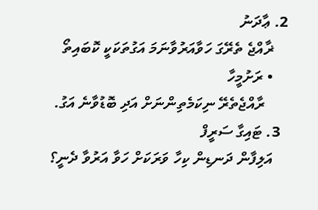2. ޢާދަނު
    ޜާއްޖެ ތެރޭގަ ހަވާއަރުވާނަމަ އަގުތަކަކީ ކޮބައިތޯ
    • ރަށުމީހާ
      ރާއްޖެތެރޭ ނިކަމެތިންނަށް އަދި ބޮޑުވާނެ އަގު.
  3. ޓައިގާ ސަރީފް
    އަލިފާން ދަނޑިން ކިހާ ވަރަކަށް ހަވާ އަރުވާ ދެނީ؟